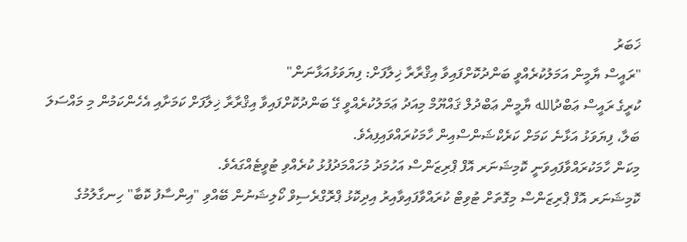ޚަބަރު
"ރައީސް ޔާމީން އަމަލުކުރެއްވީ ބަންދުކޮށްފައިވާ އިޤްރާރާ ޚިލާފަށް: ފިޔަވަޅުއަޅާނަން"
ކުރީގެ ރައީސް ޢަބްދުالله ޔާމީން ޢަބްދުލް ޤައްޔޫމް މިއަދު ޢަމަލުކުރެއްވީ ގޭ ބަންދުކޮށްފައިވާ އިޤްރާރާ ޚިލާފަށް ކަމަށާއި އެހެންކަމުން މި މައްސަލަ ބަލާ، ފިޔަވަޅު އަޅާނެ ކަމަށް ކަރެކްޝަންސްއިން ހާމަކުރައްވައިފިއެވެ.
މިކަން ހާމަކުރައްވާފައިވަނީ ކޮމިޝަނަރ އޮފް ޕްރިޒަންސް އަހުމަދު މުހައްމަދުފުޅު ކުރެއްވި ޓުވީޓެއްގައެވެ.
ކޮމިޝަނަރ އޮފް ޕްރިޒަންސް މިގޮތަށް ޓުވިޓް ކުރައްވާފައިވާއިރު އިދިކޮޅު ޕްރޮގްރެސިވް ކޯލިޝަނުން ބޭއްވި "އިންސާފު ކޮބާ" ހިނގާލުމުގެ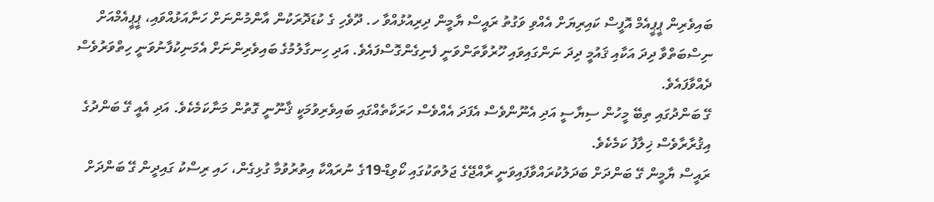ބައިވެރިން ޕީޕީއެމް އޮފީސް ކައިރިޔަށް އެއްވި ވަގުތު ރައީސް ޔާމީން ދިރިއުޅުއްވާ ހ. ދޫވެހި ގެ ކުޑަދޮރަކުން އާންމުންނަށް ހަނާއަޅުއްވައި، ޕީޕީއެމްއަށް ނިސްބަތްވާ ދިދަ އަކާއި ޤައުމީ ދިދަ ނަންގައިވައި ހޫރުވާތަންވަނީ ފެނިގެންގޮސްފައެވެ. އަދި ހިނގާލުމުގެ ބައިވެރިންނަށް އެމަނިކުފާނުވަނީ ހިތްވަރުވެސް ދެއްވާފައެވެ.
ގޭ ބަންދުގައި ތިބޭ މީހުން ސިޔާސީ އަދި އެނޫންވެސް އެފަދަ އެއްވެސް ހަރަކާތެއްގައި ބައިވެރިވުމަކީ ޤާނޫނީ ގޮތުން މަނާކަމެކެވެ. އަދި އެއީ ގޭ ބަންދުގެ އިޤުރާރާވެސް ޚިލާފު ކަމެކެވެ.
ރައީސް ޔާމީން ގޭ ބަންދަށް ބަދަލުކުރައްވާފައިވަނީ ރާއްޖޭގެ ޖަލުތަކުގައި ކޯވިޑް-19ގެ ނުރައްކާ އިތުރުވުމާ ގުޅިގެން، ހައި ރިސްކު ގައިދީން ގޭ ބަންދަށް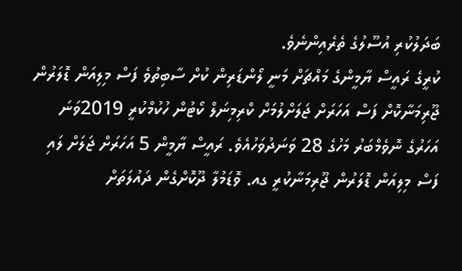ބަދަލުކުރި އުސޫލުގެ ތެރެއިންނެވެ.
ކުރީގެ ރައީސް ޔާމީންގެ މައްޗަށް މަނީ ލޯންޑަރިން ކުށް ސާބިތުވެ ފަސް މިލިއަން ޑޮލަރުން ޖޫރިމަނާކޮށް ފަސް އަހަރަށް ޖަލަށްލުމަށް ކްރިމިނަލް ކޯޓުން ހުކުމްކުރީ 2019ވަނަ އަހަރުގެ ނޮވެމްބަރު މަހުގެ 28 ވަނަދުވަހުއެވެ. ރައީސް ޔާމީން 5 އަހަރަށް ޖަލަށް ލައި ފަސް މިލިއަން ޑޮލަރުން ޖޫރިމަނާކުރީ ގއ. ވޮޑަމުލާ ދޫކޮށްގެން ދައުލަތަށް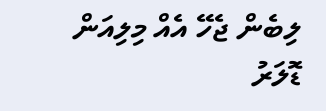ލިބެން ޖެހޭ އެއް މިލިއަން ޑޮލަރު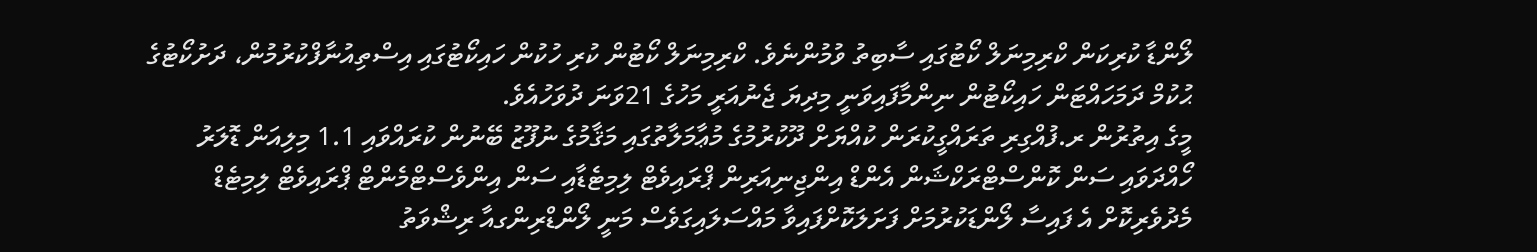ލޯންޑާ ކުރިކަން ކްރިމިނަލް ކޯޓުގައި ސާބިތު ވުމުންނެވެ. ކްރިމިނަލް ކޯޓުން ކުރި ހުކުން ހައިކޯޓުގައި އިސްތިއުނާފްކުރުމުން، ދަށުކޯޓުގެ ޙުކުމް ދަމަހައްޓަން ހައިކޯޓުން ނިންމާފައިވަނީ މިދިޔަ ޖެނުއަރީ މަހުގެ 21ވަނަ ދުވަހުއެވެ.
މީގެ އިތުރުން ރ.ފުއްގިރި ތަރައްގީކުރަން ކުއްޔަށް ދޫކުރުމުގެ މުޢާމަލާތުގައި މަޤާމުގެ ނުފޫޒު ބޭނުން ކުރައްވައި 1.1 މިލިއަން ޑޮލަރު ހޯއްދަވައި ސަން ކޮންސްޓްރަކްޝަން އެންޑް އިންޖިނިއަރިން ޕްރައިވެޓް ލިމިޓެޑާއި ސަން އިންވެސްޓްމެންޓް ޕްރައިވެޓް ލިމިޓެޑް މެދުވެރިކޮށް އެ ފައިސާ ލޯންޑަކުރުމަށް ފަށަލަކޮށްފައިވާ މައްސަލައިގަވެސް މަނީ ލޯންޑްރިންގއާ ރިޝްވަތު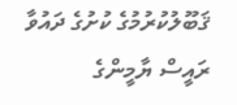ޤަބޫލުކުރުމުގެ ކުށުގެ ދައުވާ ރައީސް ޔާމީންގެ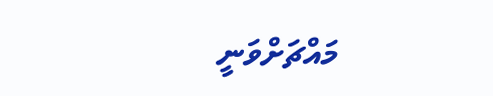މައްޗަށްވަނީ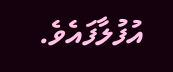އުފުލާފައެވެ.